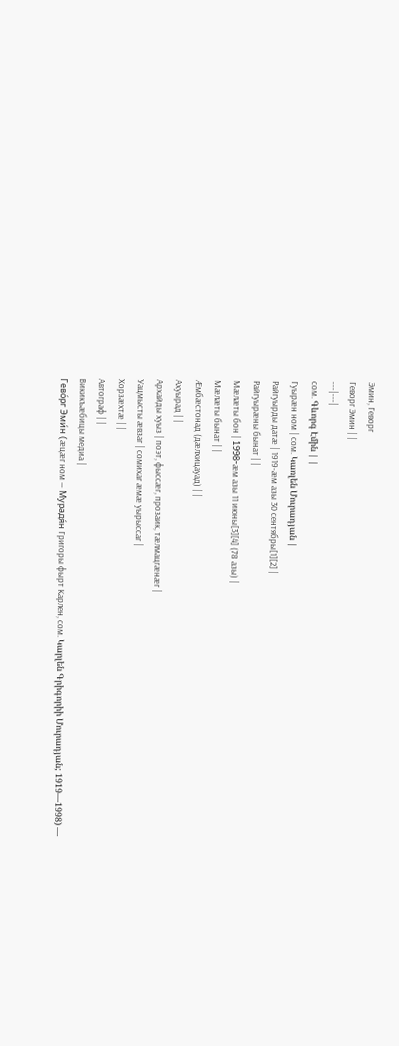Эмин, Геворг
Геворг Эмин | |
---|---|
сом. Գևորգ Էմին | |
Гуырæн ном | сом. Կառլեն Մուրադյան |
Райгуырды датæ | 1919-æм азы 30 сентябры[1][2] |
Райгуырæны бынат | |
Мæлæты бон | 1998-æм азы 11 июны[3][4] (78 азы) |
Мæлæты бынат | |
Æмбæстонад (дæлхицауад) | |
Ахуырад | |
Архайды хуыз | поэт, фыссæг, прозаик, тæлмацгæнæг |
Уацмысты æвзаг | сомихаг æмæ уырыссаг |
Хорзæхтæ | |
Автограф | |
Викикъæбицы медиа |
Гево́рг Эми́н (æцæг ном — Мурадя́н Григоры фырт Карлен, сом. Կարլեն Գրիգորիի Մուրադյան; 1919—1998) —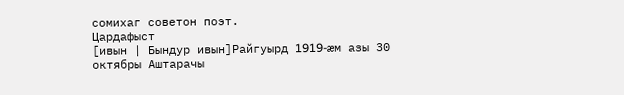сомихаг советон поэт.
Цардафыст
[ивын | Бындур ивын]Райгуырд 1919-æм азы 30 октябры Аштарачы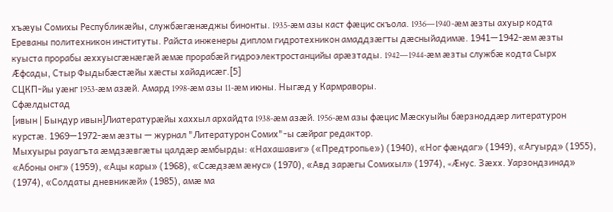хъæуы Сомихы Республикæйы, службæгæнæджы бинонты. 1935-æм азы каст фæцис скъола. 1936—1940-æм æзты ахуыр кодта Ереваны политехникон институты. Райста инженеры диплом гидротехникон амаддзæгты дæсныйадимæ. 1941—1942-æм æзты куыста прорабы æххуысгæнæгæй æмæ прорабæй гидроэлектростанцийы арæзтады. 1942—1944-æм æзты службæ кодта Сырх Æфсады, Стыр Фыдыбæстæйы хæсты хайадисæг.[5]
СЦКП-йы уæнг 1953-æм азæй. Амард 1998-æм азы 11-æм июны. Ныгæд у Кармраворы.
Сфæлдыстад
[ивын | Бындур ивын]Лиатературæйы хаххыл архайдта 1938-æм азæй. 1956-æм азы фæцис Мæскуыйы бæрзноддæр литературон курстæ. 1969—1972-æм æзты — журнал "Литературон Сомих"-ы сæйраг редактор.
Мыхуыры рауагъта æмдзæвгæты цалдæр æмбырды: «Нахашавиг» («Предтропье») (1940), «Ног фæндаг» (1949), «Агуырд» (1955), «Абоны онг» (1959), «Ацы кары» (1968), «Ссæдзæм æнус» (1970), «Авд зарæгы Сомихыл» (1974), «Æнус. Зæхх. Уарзондзинад» (1974), «Солдаты дневникæй» (1985), амæ ма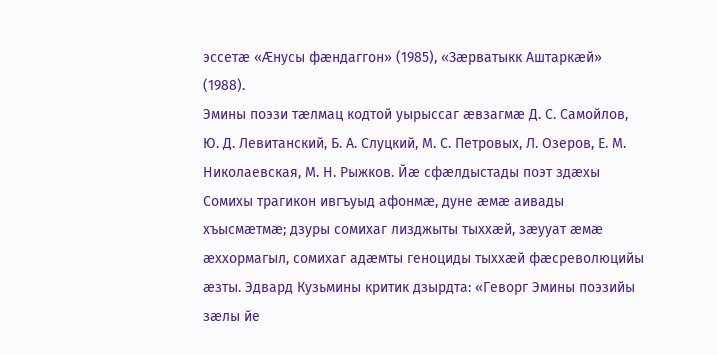эссетæ «Æнусы фæндаггон» (1985), «Зæрватыкк Аштаркæй» (1988).
Эмины поэзи тæлмац кодтой уырыссаг æвзагмæ Д. С. Самойлов, Ю. Д. Левитанский, Б. А. Слуцкий, М. С. Петровых, Л. Озеров, Е. М. Николаевская, М. Н. Рыжков. Йæ сфæлдыстады поэт здæхы Сомихы трагикон ивгъуыд афонмæ, дуне æмæ аивады хъысмæтмæ; дзуры сомихаг лизджыты тыххæй, зæууат æмæ æххормагыл, сомихаг адæмты геноциды тыххæй фæсреволюцийы æзты. Эдвард Кузьмины критик дзырдта: «Геворг Эмины поэзийы зæлы йе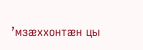’мзæххонтæн цы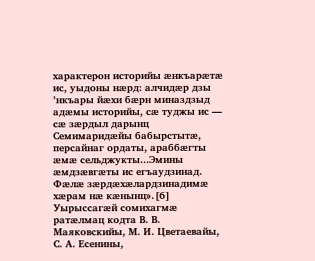характерон историйы æнкъарæтæ ис, уыдоны нæрд: алчидæр дзы ’нкъары йæхи бæрн миназдзыд адæмы историйы, сæ туджы ис — сæ зæрдыл дарынц Семимаридæйы бабырстытæ, персайнаг ордаты, араббæгты æмæ сельджукты...Эмины æмдзæвгæты ис егъаудзинад. Фæлæ зæрдæхæлардзинадимæ хæрам нæ кæнынц».[6]
Уырыссагæй сомихагмæ ратæлмац кодта В. В. Маяковскийы, М. И. Цветаевайы, С. А. Есенины,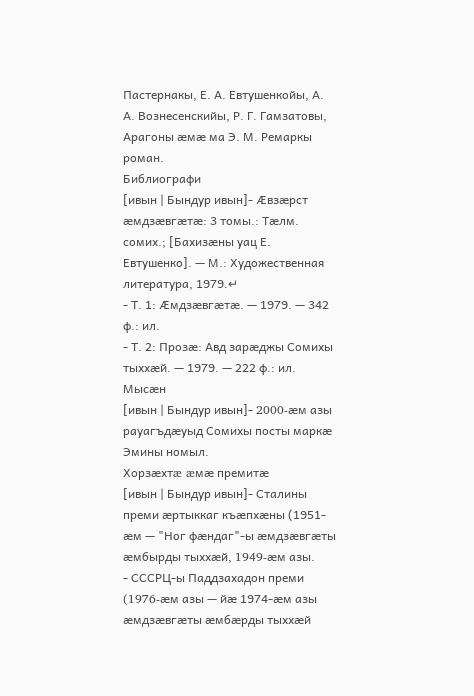Пастернакы, Е. А. Евтушенкойы, А. А. Вознесенскийы, Р. Г. Гамзатовы, Арагоны æмæ ма Э. М. Ремаркы роман.
Библиографи
[ивын | Бындур ивын]- Æвзæрст æмдзæвгæтæ: 3 томы.: Тæлм. сомих.; [Бахизæны уац Е. Евтушенко]. — М.: Художественная литература, 1979.↵
- Т. 1: Æмдзæвгæтæ. — 1979. — 342 ф.: ил.
- Т. 2: Прозæ: Авд зарæджы Сомихы тыххæй. — 1979. — 222 ф.: ил.
Мысæн
[ивын | Бындур ивын]- 2000-æм азы рауагъдæуыд Сомихы посты маркæ Эмины номыл.
Хорзæхтæ æмæ премитæ
[ивын | Бындур ивын]- Сталины преми æртыккаг къæпхæны (1951-æм — "Ног фæндаг"-ы æмдзæвгæты æмбырды тыххæй, 1949-æм азы.
- СССРЦ-ы Паддзахадон преми (1976-æм азы — йæ 1974-æм азы æмдзæвгæты æмбæрды тыххæй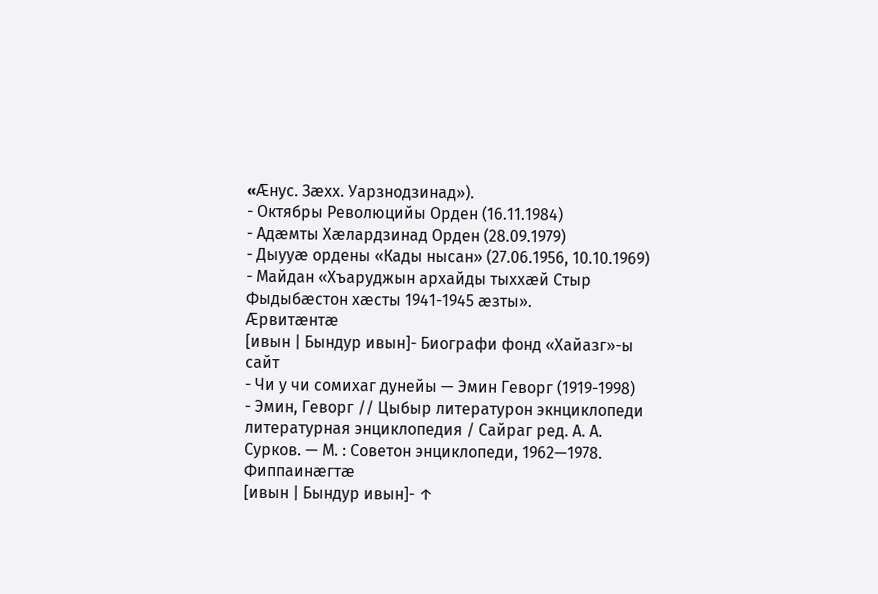«Æнус. Зæхх. Уарзнодзинад»).
- Октябры Революцийы Орден (16.11.1984)
- Адæмты Хæлардзинад Орден (28.09.1979)
- Дыууæ ордены «Кады нысан» (27.06.1956, 10.10.1969)
- Майдан «Хъаруджын архайды тыххæй Стыр Фыдыбæстон хæсты 1941-1945 æзты».
Æрвитæнтæ
[ивын | Бындур ивын]- Биографи фонд «Хайазг»-ы сайт
- Чи у чи сомихаг дунейы — Эмин Геворг (1919-1998)
- Эмин, Геворг // Цыбыр литературон экнциклопеди литературная энциклопедия / Сайраг ред. А. А. Сурков. — М. : Советон энциклопеди, 1962—1978.
Фиппаинæгтæ
[ивын | Бындур ивын]- ↑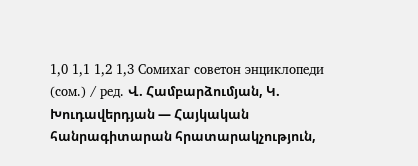1,0 1,1 1,2 1,3 Сомихаг советон энциклопеди (сом.) / ред. Վ. Համբարձումյան, Կ. Խուդավերդյան — Հայկական հանրագիտարան հրատարակչություն,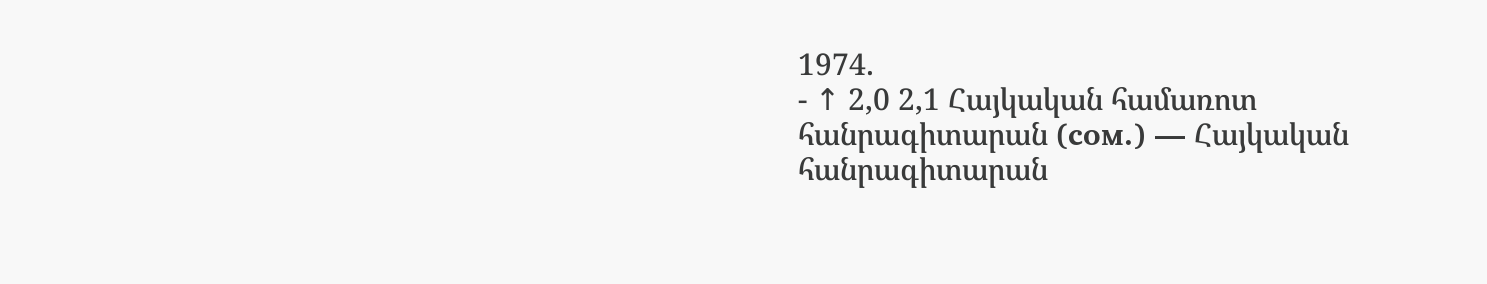1974.
- ↑ 2,0 2,1 Հայկական համառոտ հանրագիտարան (сом.) — Հայկական հանրագիտարան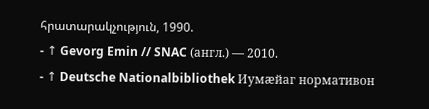հրատարակչություն, 1990.
- ↑ Gevorg Emin // SNAC (англ.) — 2010.
- ↑ Deutsche Nationalbibliothek Иумæйаг нормативон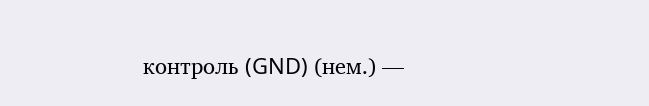контроль (GND) (нем.) —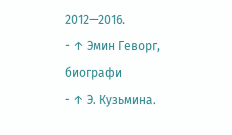2012—2016.
- ↑ Эмин Геворг, биографи
- ↑ Э. Кузьмина.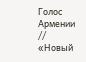Голос Армении // «Новый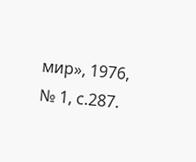мир», 1976, № 1, с.287.